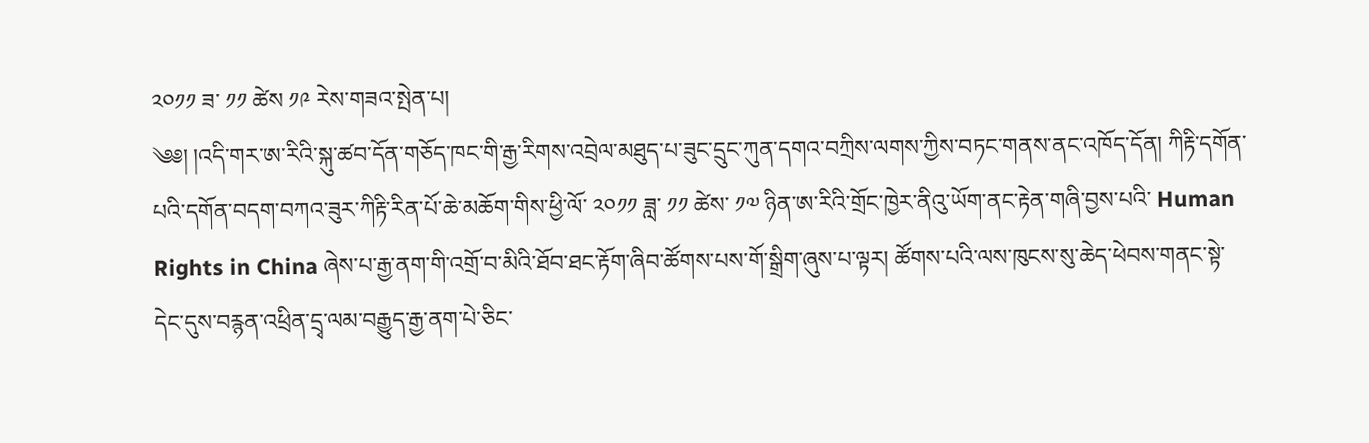༢༠༡༡ ཟ་ ༡༡ ཚེས ༡༩ རེས་གཟའ་སྤེན་པ།
༄༅། །འདི་གར་ཨ་རིའི་སྐུ་ཚབ་དོན་གཅོད་ཁང་གི་རྒྱ་རིགས་འབྲེལ་མཐུད་པ་ཟུང་དྲུང་ཀུན་དགའ་བཀྲིས་ལགས་ཀྱིས་བཏང་གནས་ནང་འཁོད་དོན། ཀིརྟི་དགོན་པའི་དགོན་བདག་བཀའ་ཟུར་ཀིརྟི་རིན་པོ་ཆེ་མཆོག་གིས་ཕྱི་ལོ་ ༢༠༡༡ ཟླ་ ༡༡ ཚེས་ ༡༧ ཉིན་ཨ་རིའི་གྲོང་ཁྱེར་ནིའུ་ཡོག་ནང་རྟེན་གཞི་བྱས་པའི་ Human Rights in China ཞེས་པ་རྒྱ་ནག་གི་འགྲོ་བ་མིའི་ཐོབ་ཐང་རྟོག་ཞིབ་ཚོགས་པས་གོ་སྒྲིག་ཞུས་པ་ལྟར། ཚོགས་པའི་ལས་ཁུངས་སུ་ཆེད་ཕེབས་གནང་སྟེ་དེང་དུས་བརྙན་འཕྲིན་དྲྭ་ལམ་བརྒྱུད་རྒྱ་ནག་པེ་ཅིང་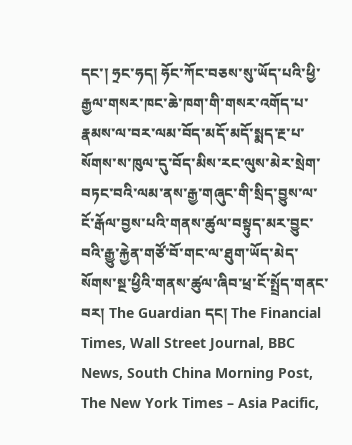དང་། ཧྲང་ཧད། ཧོང་ཀོང་བཅས་སུ་ཡོད་པའི་ཕྱི་རྒྱལ་གསར་ཁང་ཆེ་ཁག་གི་གསར་འགོད་པ་རྣམས་ལ་བར་ལམ་བོད་མདོ་མདོ་སྨད་རྔ་པ་སོགས་ས་ཁུལ་དུ་བོད་མིས་རང་ལུས་མེར་སྲེག་བཏང་བའི་ལམ་ནས་རྒྱ་གཞུང་གི་སྲིད་བྱུས་ལ་ངོ་རྒོལ་བྱས་པའི་གནས་ཚུལ་བསྟུད་མར་བྱུང་བའི་རྒྱུ་རྐྱེན་གཙོ་བོ་གང་ལ་ཐུག་ཡོད་མེད་སོགས་སྔ་ཕྱིའི་གནས་ཚུལ་ཞིབ་ཕྲ་ངོ་སྤྲོད་གནང་བར། The Guardian དང། The Financial Times, Wall Street Journal, BBC News, South China Morning Post, The New York Times – Asia Pacific,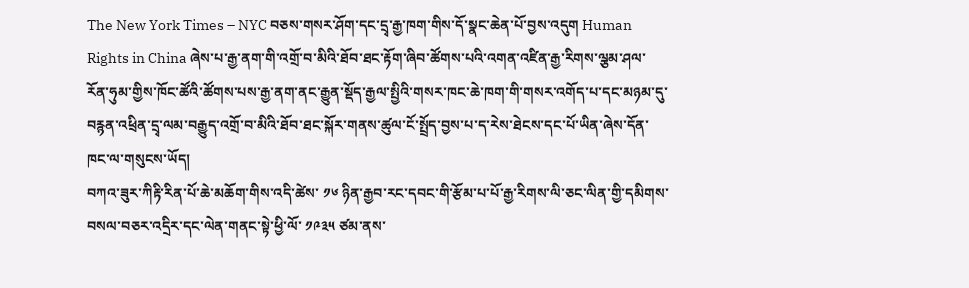The New York Times – NYC བཅས་གསར་ཤོག་དང་དྲྭ་རྒྱ་ཁག་གིས་དོ་སྣང་ཆེན་པོ་བྱས་འདུག Human Rights in China ཞེས་པ་རྒྱ་ནག་གི་འགྲོ་བ་མིའི་ཐོབ་ཐང་རྟོག་ཞིབ་ཚོགས་པའི་འགན་འཛིན་རྒྱ་རིགས་ལྕམ་ཤལ་རོན་ཧུམ་གྱིས་ཁོང་ཚོའི་ཚོགས་པས་རྒྱ་ནག་ནང་རྒྱུན་སྡོད་རྒྱལ་སྤྱིའི་གསར་ཁང་ཆེ་ཁག་གི་གསར་འགོད་པ་དང་མཉམ་དུ་བརྙན་འཕྲིན་དྲྭ་ལམ་བརྒྱུད་འགྲོ་བ་མིའི་ཐོབ་ཐང་སྐོར་གནས་ཚུལ་ངོ་སྤྲོད་བྱས་པ་ད་རེས་ཐེངས་དང་པོ་ཡིན་ཞེས་དོན་ཁང་ལ་གསུངས་ཡོད།
བཀའ་ཟུར་ཀིརྟི་རིན་པོ་ཆེ་མཆོག་གིས་འདི་ཚེས་ ༡༦ ཉིན་རྒྱབ་རང་དབང་གི་རྩོམ་པ་པོ་རྒྱ་རིགས་ལི་ཅང་ལིན་གྱི་དམིགས་བསལ་བཅར་འདྲིར་དང་ལེན་གནང་སྟེ་ཕྱི་ལོ་ ༡༩༣༥ ཙམ་ནས་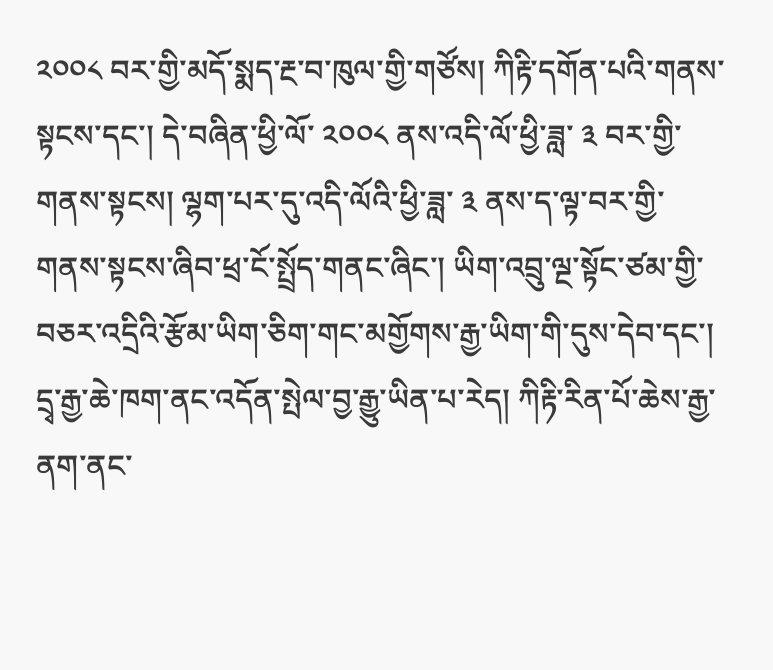༢༠༠༨ བར་གྱི་མདོ་སྨད་རྔ་བ་ཁུལ་གྱི་གཙོས། ཀིརྟི་དགོན་པའི་གནས་སྟངས་དང་། དེ་བཞིན་ཕྱི་ལོ་ ༢༠༠༨ ནས་འདི་ལོ་ཕྱི་ཟླ་ ༣ བར་གྱི་གནས་སྟངས། ལྷག་པར་དུ་འདི་ལོའི་ཕྱི་ཟླ་ ༣ ནས་ད་ལྟ་བར་གྱི་གནས་སྟངས་ཞིབ་ཕྲ་ངོ་སྤྲོད་གནང་ཞིང་། ཡིག་འབྲུ་ལྔ་སྟོང་ཙམ་གྱི་བཅར་འདྲིའི་རྩོམ་ཡིག་ཅིག་གང་མགྱོགས་རྒྱ་ཡིག་གི་དུས་དེབ་དང་། དྲྭ་རྒྱ་ཆེ་ཁག་ནང་འདོན་སྤེལ་བྱ་རྒྱུ་ཡིན་པ་རེད། ཀིརྟི་རིན་པོ་ཆེས་རྒྱ་ནག་ནང་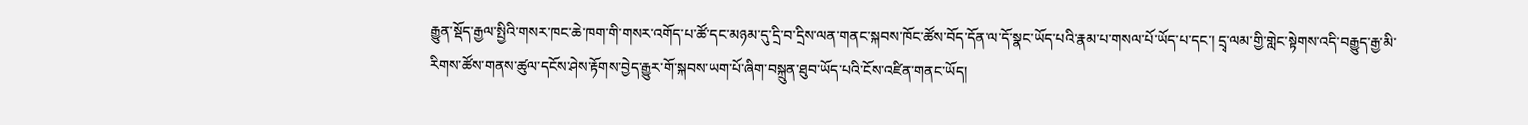རྒྱུན་སྡོད་རྒྱལ་སྤྱིའི་གསར་ཁང་ཆེ་ཁག་གི་གསར་འགོད་པ་ཚོ་དང་མཉམ་དུ་དྲི་བ་དྲིས་ལན་གནང་སྐབས་ཁོང་ཚོས་བོད་དོན་ལ་དོ་སྣང་ཡོད་པའི་རྣམ་པ་གསལ་པོ་ཡོད་པ་དང་། དྲྭ་ལམ་གྱི་གླེང་སྟེགས་འདི་བརྒྱུད་རྒྱ་མི་རིགས་ཚོས་གནས་ཚུལ་དངོས་ཤེས་རྟོགས་བྱེད་རྒྱུར་གོ་སྐབས་ཡག་པོ་ཞིག་བསྐྲུན་ཐུབ་ཡོད་པའི་ངོས་འཛིན་གནང་ཡོད།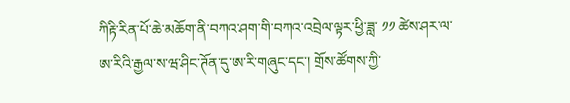ཀིརྟི་རིན་པོ་ཆེ་མཆོག་ནི་བཀའ་ཤག་གི་བཀའ་འབྲེལ་ལྟར་ཕྱི་ཟླ་ ༡༡ ཚེས་ཤར་ལ་ཨ་རིའི་རྒྱལ་ས་ཝ་ཤིང་ཊོན་དུ་ཨ་རི་གཞུང་དང་། གྲོས་ཚོགས་ཀྱི་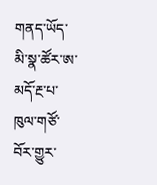གནད་ཡོད་མི་སྣ་ཚོར་ཨ་མདོ་རྔ་པ་ཁུལ་གཙོ་བོར་གྱུར་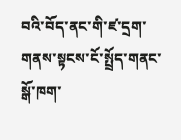བའི་བོད་ནང་གི་ཛ་དྲག་གནས་སྟངས་ངོ་སྤྲོད་གནང་སྒོ་ཁག་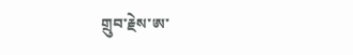གྲུབ་རྗེས་ཨ་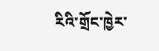རིའི་གྲོང་ཁྱེར་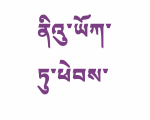ནིའུ་ཡོཀ་ཏུ་ཕེབས་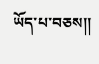ཡོད་པ་བཅས།།